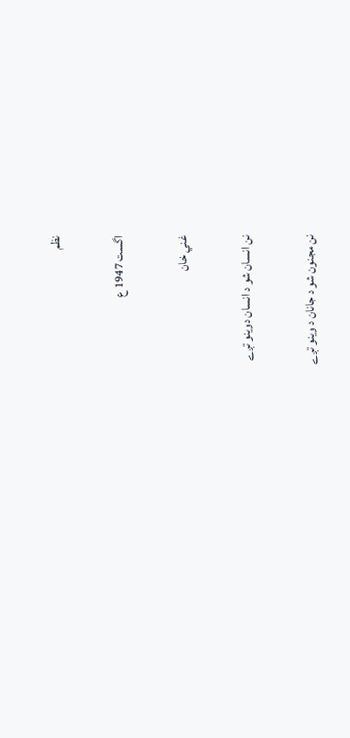نظم

اگست 1947 ع

غني خان

نن انسان شو د انسان دوينو تږے

نن مجنون شو د جانان د وينو تږے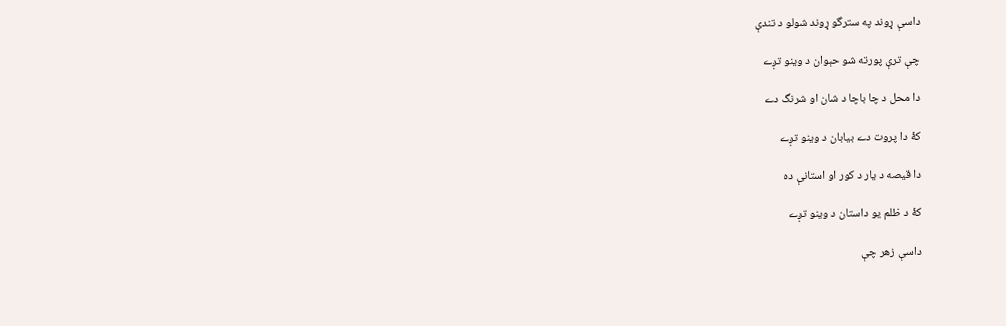داسې ړوند په سترگو ړوند شولو د تندې

چې ترې پورته شو حېوان د وينو تږے

دا محل د چا باچا د شان او شرنگ دے

کۀ دا پروت دے بيابان د وينو تږے

دا قيصه د يار د کور او استانې ده

کۀ د ظلم يو داستان د وينو تږے

داسې زهر چې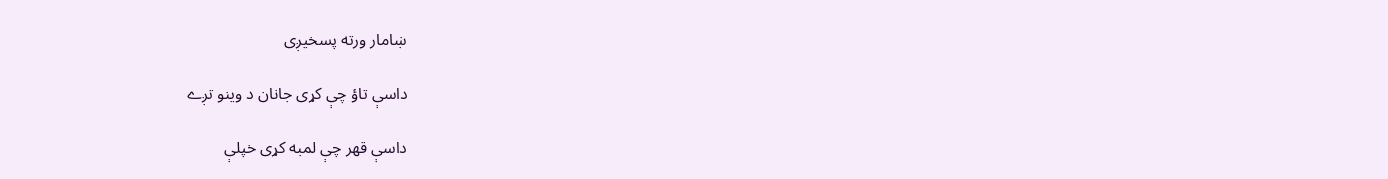ښامار ورته پسخيږی

داسې تاؤ چې کړی جانان د وينو تږے

داسې قهر چې لمبه کړی خپلې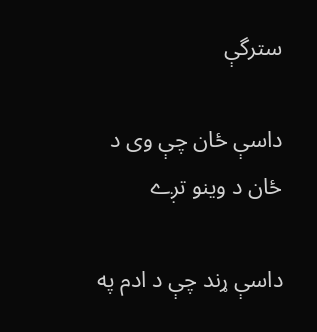سترگې

داسې ځان چې وی د ځان د وينو تږے

داسې ړند چې د ادم په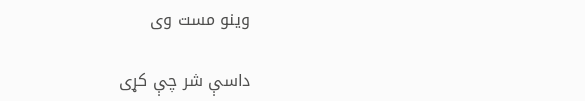وينو مست وی

داسې شر چې کړی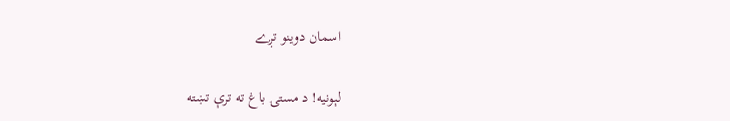اسمان دوينو تږے

لېونيه! د مستۍ باغ ته ترې تښته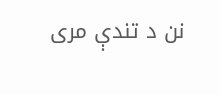نن د تندې مری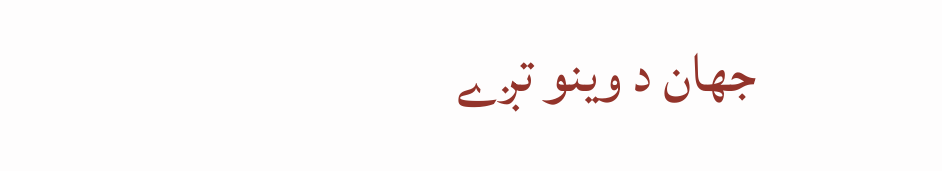جهان د وينو تږے